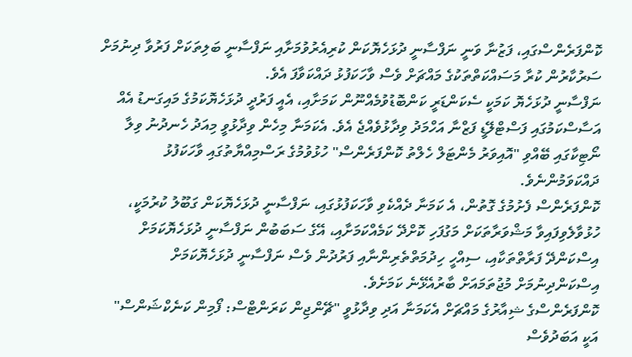ކޮންފަރެންސްގައި، ފަޒުނާ ވަނީ ނަފްސާނީ ދުޅަހެޔޮކަން ކުރިއެރުވުމަށާއި ނަފްސާނީ ބަލިތަކަށް ފަރުވާ ދިނުމަށް ސަރުކާރުން ކުރާ މަސައްކަތްތަކުގެ މައްޗަށް ވެސް ވާހަކަފުޅު ދައްކަވާފަ އެވެ.
ނަފްސާނީ ދުޅަހެޔޮ ކަމަކީ ސެކަންޑަރީ ކަންބޮޑުވުމެއްނޫން ކަމަށާއި، އެއީ ފަރުދީ ދުޅަހެޔޮކަމުގެ މައިގަނޑު އެއް އަސާސްކަމުގައި ފަސްޓްލޭޑީ ފަޒްނާ އަހްމަދު ވިދާޅުވެއްޖެ އެވެ. އެކަމަނާ މިހެން ވިދާޅުވީ މިއަދު ހެނދުނު ވިލާ ނޯޓިކާގައި ބޭއްވި "އޮއިވަރު މެންޓަލް ހެލްތު ކޮންފަރެންސް" ހުޅުވުމުގެ ރަސްމިއްޔާތުގައި ވާހަކަފުޅު ދައްކަވަމުންނެވެ.
ކޮންފަރެންސް ފެށުމުގެ ގޮތުން، އެ ކަމަނާ ދެއްކެވި ވާހަކަފުޅުގައި، ނަފްސާނީ ދުޅަހެޔޮކަން ގަބޫލު ކުރުމަކީ، ހުޅުވާލެވިފައިވާ މަޝްވަރާތަކަށް މަގުފަހި ކޮށްދޭ ކަމެއްކަމަށާއި، އޭގެ ސަބަބުން ނަފްސާނީ ދުޅަހެޔޮކަމަށް އިސްކަންދޭ ފަރާތްތަކާއި، ސިއްހީ ހިދުމަތްތެރިންނާއި ފަރުދުން ވެސް ނަފްސާނީ ދުޅަހެޔޮކަމަށް އިސްކަންދިނުމަށް މުޖުތަމައަށް ބާރުއެޅޭނެ ކަމަށެވެ.
ކޮންފަރެންސްގެ ޝިއާރުގެ މައްޗަށް އެކަމަނާ އަދި ވިދާޅުވީ "ޗޭންޖިން ކަރަންޓްސް: ފޯމިން ކަނެކްޝަންސް" އަކީ އަބަދުވެސް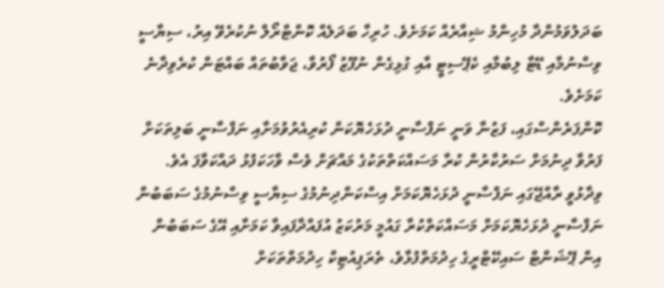ބަދަލުވަމުންދާ މުހިންމު ޝިއާރެއް ކަމަށެވެ. ހުރިހާ ބަދަލެއް ކޮންޓްރޯލް ނުކުރެވޭ އިރު، ސިޔާސީ ވިސްނުމާއި ޑޭޓާ ލިބުމާއި ކެޕޭސިޓީ އާއި ގުޅިގެން ނުފޫޒު ފޯރުވާ، ޖަވާބުތައް ބައްޓަން ކުރެވިދާނެ ކަމަށެވެ.
ކޮންފަރެންސްގައި، ފަޒުނާ ވަނީ ނަފްސާނީ ދުޅަހެޔޮކަން ކުރިއެރުވުމަށާއި ނަފްސާނީ ބަލިތަކަށް ފަރުވާ ދިނުމަށް ސަރުކާރުން ކުރާ މަސައްކަތްތަކުގެ މައްޗަށް ވެސް ވާހަކަފުޅު ދައްކަވާފަ އެވެ.
ވިދާޅުވީ ރާއްޖޭގައި ނަފްސާނީ ދުޅަހެޔޮކަމަށް އިސްކަންދިނުމުގެ ސިޔާސީ ވިސްނުމުގެ ސަބަބުން ނަފްސާނީ ދުޅަހެޔޮކަމަށް މަސައްކަތްކުރާ ގައުމީ މަރުކަޒު އުފައްދާފައިވާ ކަމަށާއި އޭގެ ސަބަބުން އިން ޕޭޝަންޓް ސައިކޭޓްރީގެ ހިދުމަތްފުޅާވެ، ތެރަޕިއުޓިކް ހިދުމަތްތަކަށް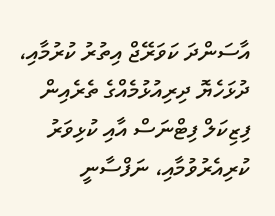އާސަންދަ ކަވަރޭޖް އިތުރު ކުރުމާއި، ދުޅަހެޔޮ ދިރިއުޅުމެއްގެ ތެރެއިން ފިޒިކަލް ފިޓްނަސް އާއި ކުޅިވަރު ކުރިއެރުވުމާއި، ނަފްސާނީ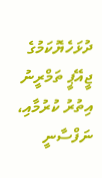ދުޅަހެޔޮކަމުގެ ޖީއޭޕީ ތަމްރީނު އިތުރު ކުރުމާއި، ނަފްސާނީ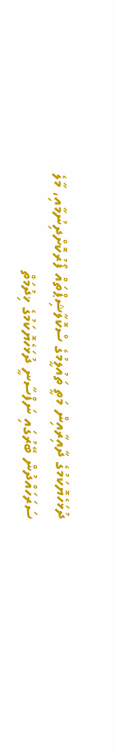ދުޅަހެޔޮކަމުގެ ދާއިރާއިން މަތީ ތައުލީމުގެ ސްކޮލާޝިޕްތައް ފޯރުކޮށްދިނުމާއި، މާލެ ސަރަހައްދުން ބޭރުގައި ނަފްސާނީ ދުޅަހެޔޮކަމުގެ ޚިދުމަތް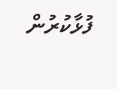ފުޅާކުރުން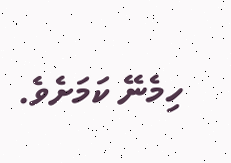ހިމެނޭ ކަމަށެވެ.